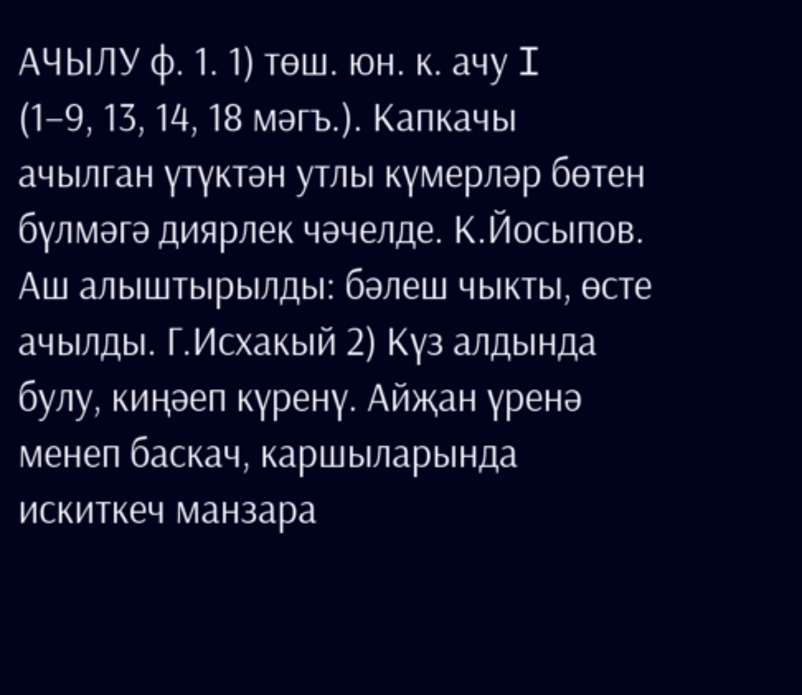АЧЫЛУ ф. 1. 1) төш. юн. к. ачу I (1–9, 13, 14, 18 мәгъ.). Капкачы ачылган үтүктән утлы күмерләр бөтен бүлмәгә диярлек чәчелде. К.Йосыпов. Аш алыштырылды: бәлеш чыкты, өсте ачылды. Г.Исхакый 2) Күз алдында булу, киңәеп күренү. Айҗан үренә менеп баскач, каршыларында искиткеч манзара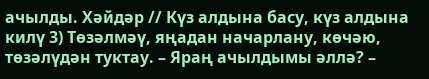ачылды. Хәйдәр // Күз алдына басу, күз алдына килү 3) Төзәлмәү, яңадан начарлану, көчәю, төзәлүдән туктау. – Яраң ачылдымы әллә? –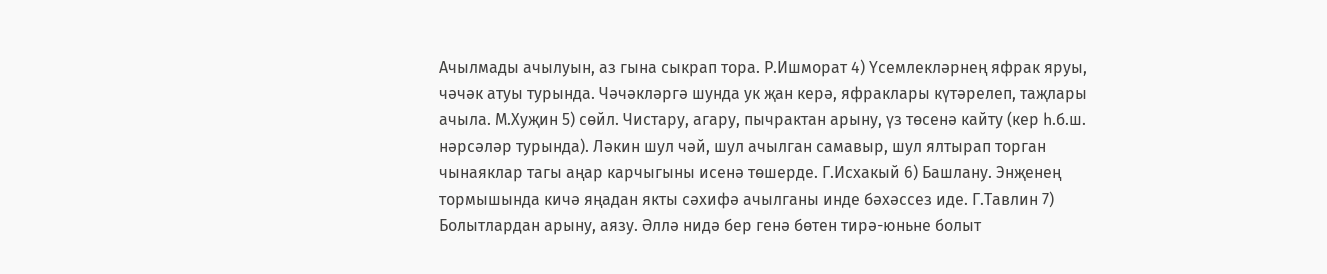Ачылмады ачылуын, аз гына сыкрап тора. Р.Ишморат 4) Үсемлекләрнең яфрак яруы, чәчәк атуы турында. Чәчәкләргә шунда ук җан керә, яфраклары күтәрелеп, таҗлары ачыла. М.Хуҗин 5) сөйл. Чистару, агару, пычрактан арыну, үз төсенә кайту (кер һ.б.ш. нәрсәләр турында). Ләкин шул чәй, шул ачылган самавыр, шул ялтырап торган чынаяклар тагы аңар карчыгыны исенә төшерде. Г.Исхакый 6) Башлану. Энҗенең тормышында кичә яңадан якты сәхифә ачылганы инде бәхәссез иде. Г.Тавлин 7) Болытлардан арыну, аязу. Әллә нидә бер генә бөтен тирә-юньне болыт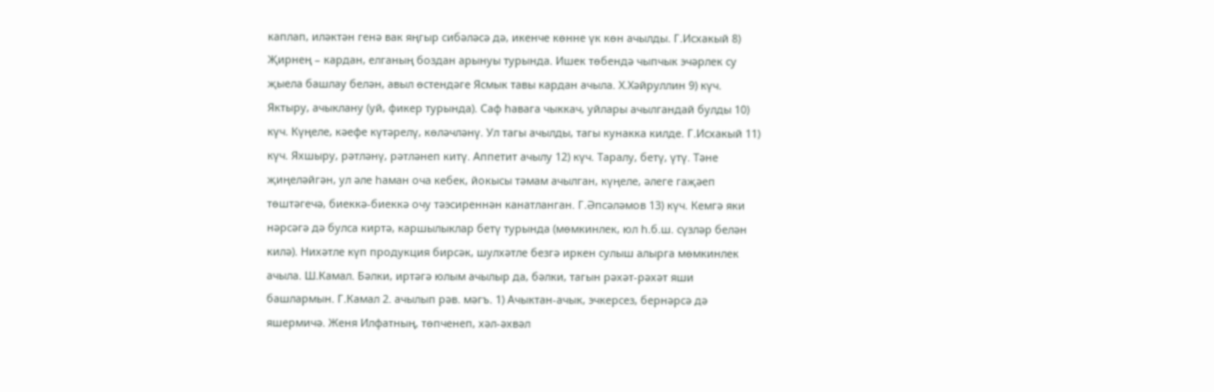каплап, иләктән генә вак яңгыр сибәләсә дә, икенче көнне үк көн ачылды. Г.Исхакый 8) Җирнең – кардан, елганың боздан арынуы турында. Ишек төбендә чыпчык эчәрлек су җыела башлау белән, авыл өстендәге Ясмык тавы кардан ачыла. Х.Хәйруллин 9) күч. Яктыру, ачыклану (уй, фикер турында). Саф һавага чыккач, уйлары ачылгандай булды 10) күч. Күңеле, кәефе күтәрелү, көләчләнү. Ул тагы ачылды, тагы кунакка килде. Г.Исхакый 11) күч. Яхшыру, рәтләнү, рәтләнеп китү. Аппетит ачылу 12) күч. Таралу, бетү, үтү. Тәне җиңеләйгән, ул әле һаман оча кебек, йокысы тәмам ачылган, күңеле, әлеге гаҗәеп төштәгечә, биеккә-биеккә очу тәэсиреннән канатланган. Г.Әпсәләмов 13) күч. Кемгә яки нәрсәгә дә булса киртә, каршылыклар бетү турында (мөмкинлек, юл һ.б.ш. сүзләр белән килә). Нихәтле күп продукция бирсәк, шулхәтле безгә иркен сулыш алырга мөмкинлек ачыла. Ш.Камал. Бәлки, иртәгә юлым ачылыр да, бәлки, тагын рәхәт-рәхәт яши башлармын. Г.Камал 2. ачылып рәв. мәгъ. 1) Ачыктан-ачык, эчкерсез, бернәрсә дә яшермичә. Женя Илфатның, төпченеп, хәл-әхвәл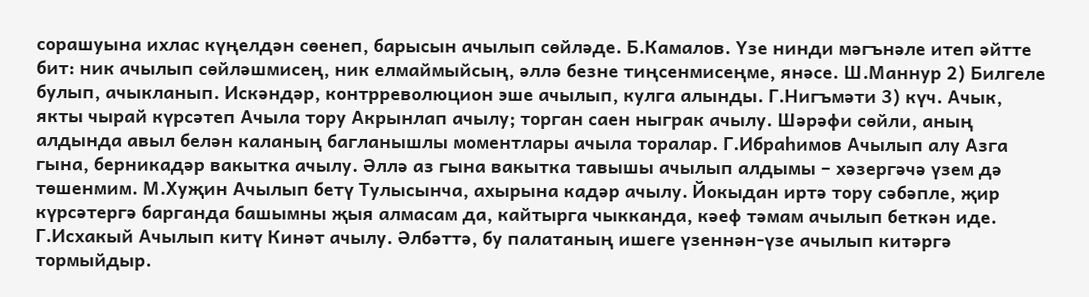сорашуына ихлас күңелдән сөенеп, барысын ачылып сөйләде. Б.Камалов. Үзе нинди мәгънәле итеп әйтте бит: ник ачылып сөйләшмисең, ник елмаймыйсың, әллә безне тиңсенмисеңме, янәсе. Ш.Маннур 2) Билгеле булып, ачыкланып. Искәндәр, контрреволюцион эше ачылып, кулга алынды. Г.Нигъмәти 3) күч. Ачык, якты чырай күрсәтеп Ачыла тору Акрынлап ачылу; торган саен ныграк ачылу. Шәрәфи сөйли, аның алдында авыл белән каланың багланышлы моментлары ачыла торалар. Г.Ибраһимов Ачылып алу Азга гына, берникадәр вакытка ачылу. Әллә аз гына вакытка тавышы ачылып алдымы – хәзергәчә үзем дә төшенмим. М.Хуҗин Ачылып бетү Тулысынча, ахырына кадәр ачылу. Йокыдан иртә тору сәбәпле, җир күрсәтергә барганда башымны җыя алмасам да, кайтырга чыкканда, кәеф тәмам ачылып беткән иде. Г.Исхакый Ачылып китү Кинәт ачылу. Әлбәттә, бу палатаның ишеге үзеннән-үзе ачылып китәргә тормыйдыр.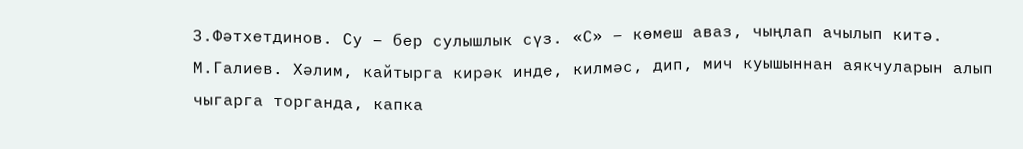З.Фәтхетдинов. Су – бер сулышлык сүз. «С» – көмеш аваз, чыңлап ачылып китә. М.Галиев. Хәлим, кайтырга кирәк инде, килмәс, дип, мич куышыннан аякчуларын алып чыгарга торганда, капка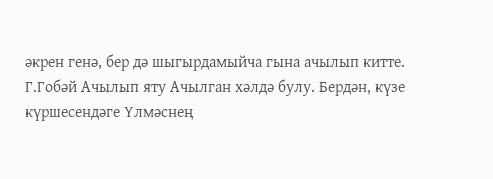әкрен генә, бер дә шыгырдамыйча гына ачылып китте. Г.Гобәй Ачылып яту Ачылган хәлдә булу. Бердән, күзе күршесендәге Үлмәснең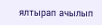ялтырап ачылып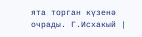ята торган күзенә очрады. Г.Исхакый |